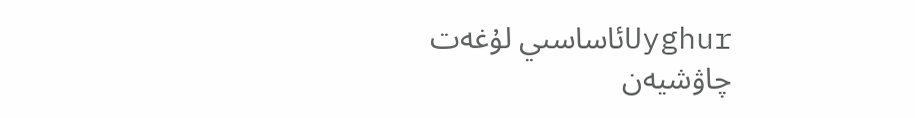Uyghurئاساسىي لۇغەت
چاۋشيەن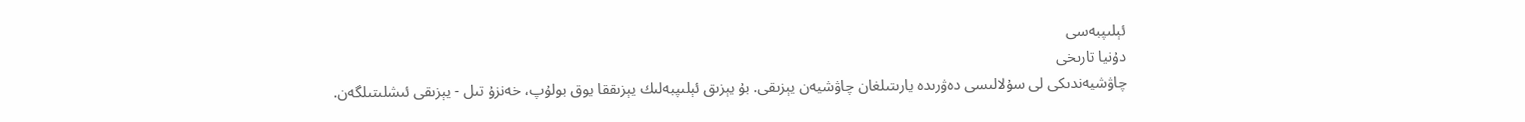ئېلىپبەسى
دۇنيا تارىخى
چاۋشيەندىكى لى سۇلالىسى دەۋرىدە يارىتىلغان چاۋشيەن يېزىقى. بۇ يېزىق ئېلىپبەلىك يېزىققا يوق بولۇپ، خەنزۇ تىل - يېزىقى ئىشلىتىلگەن.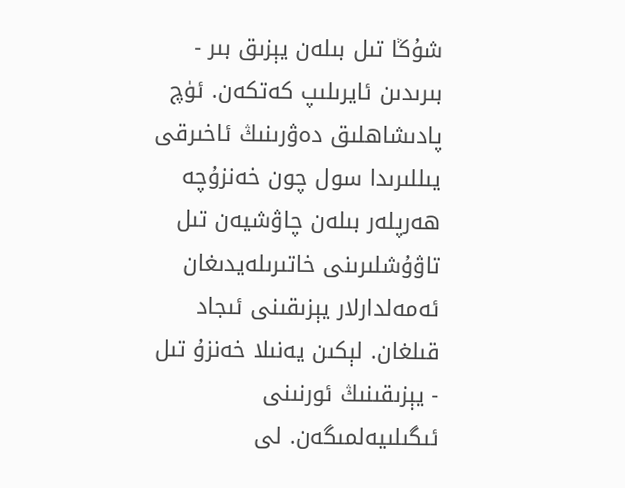شۇڭا تىل بىلەن يېزىق بىر - بىرىدىن ئايرىلىپ كەتكەن. ئۈچ پادىشاھلىق دەۋرىنىڭ ئاخىرقى يىللىرىدا سول چون خەنزۇچە ھەرپلەر بىلەن چاۋشيەن تىل تاۋۇشلىرىنى خاتىرىلەيدىغان ئەمەلدارلار يېزىقىنى ئىجاد قىلغان. لېكىن يەنىلا خەنزۇ تىل - يېزىقىنىڭ ئورنىنى ئىگىلىيەلمىگەن. لى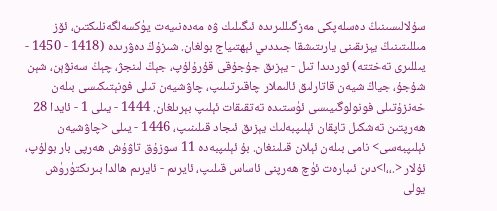سۇلالىسىنىڭ دەسلەپكى مەزگىللىرىدە ئىگىلىك ۋە مەدەنىيەت يۈكسەلگەنلىكتىن، ئۆز مىللىتىنىڭ يېزىقىنى يارىتىشقا جىددىي ئېھتىياج بولغان. شىزۇڭ دەۋرىدە (1418 - 1450 - يىللىرى تەختتە) ئوردىدا تىل - يېزىق جۇجۇقى قۇرۇلۇپ، جېڭ لىنجژ، چېڭ سەنۋېن، شېن شۇجۇ، جياڭ شيەن قاتارلىق ئالىملار چاقىرتىلىپ، چاۋشيەن تىلى فونېتىكىسى بىلەن خەنزۇتىلى فونولوگىيىسى ئۈستىدە تەتقىقات ئېلىپ بېرىلغان. 1444 - يىلى 1 - ئايدا 28 ھەرپتىن تەشكىل تاپقان ئېلىپبەلىك يېزىق ئىجاد قىلىنىپ، 1446 - يىلى <چاۋشيەن ئېلىپبەسى> نامى بىلەن ئېلان قىلىنغان. بۇ ئېلىپبەدە 11 سوزۇق تاۋۇش ھەرپى بار بولۇپ، ئۇلار <.،،ا>دىن ئىبارەت ئۈچ ھەرپنى ئاساس قىلىپ، ئايرىم - ئايرىم ھالدا بىرىكتۈرۈش يولى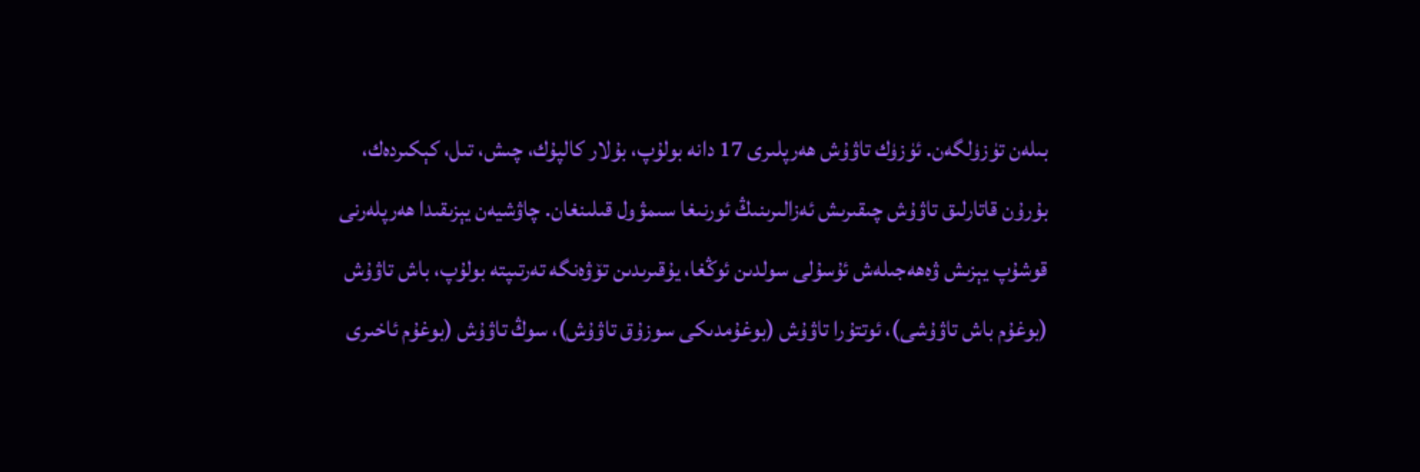بىلەن تۈزۈلگەن. ئۈزۈك تاۋۇش ھەرپلىرى 17 دانە بولۇپ، بۇلار كالپۇك، چىش، تىل، كېكىردەك، بۇرۇن قاتارلىق تاۋۇش چىقىرىش ئەزالىرىنىڭ ئورنىغا سىمۋول قىلىنغان. چاۋشيەن يېزىقىدا ھەرپلەرنى قوشۇپ يېزىش ۋەھەجىلەش ئۇسۇلى سولدىن ئوڭغا، يۇقىرىدىن تۆۋەنگە تەرتىپتە بولۇپ، باش تاۋۇش (بوغۇم باش تاۋۇشى)، ئوتتۇرا تاۋۇش (بوغۇمدىكى سوزۇق تاۋۇش)، سوڭ تاۋۇش (بوغۇم ئاخىرى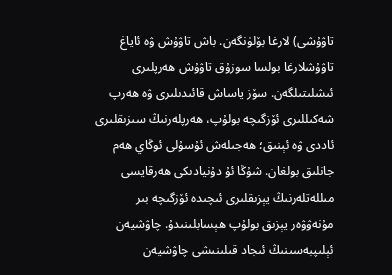تاۋۇشى) لارغا بۆلۈنگەن. باش تاۋۇش ۋە ئاياغ تاۋۇشلارغا بولسا سوزۇق تاۋۇش ھەرپلىرى ئىشلىتىلگەن. سۆز ياساش قائىدىلىرى ۋە ھەرپ شەكىللىرى ئۆزگىچە بولۇپ، ھەرپلەرنىڭ سىزىقلىرى ئاددى ۋە ئېنىق؛ ھەجىلەش ئۇسۇلى ئوڭاي ھەم جانلىق بولغان. شۇڭا ئۇ دۇنيادىكى ھەرقايسى مىللەتلەرنىڭ يېزىقلىرى ئىچىدە ئۆزگىچە بىر مۇنەۋۋەر يېزىق بولۇپ ھېسابلىنىدۇ. چاۋشيەن ئېلىپبەسىنىڭ ئىجاد قىلىنىشى چاۋشيەن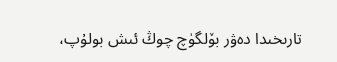تارىخىدا دەۋر بۆلگۈچ چوڭ ئىش بولۇپ،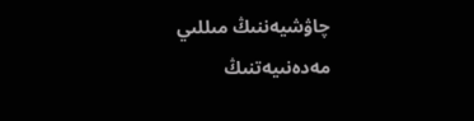چاۋشيەننىڭ مىللىي مەدەنىيەتنىڭ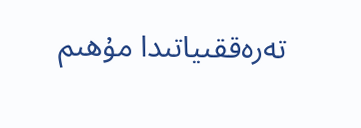تەرەققىياتىدا مۇھىم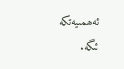ئەھمىيەتكە ئىگە.